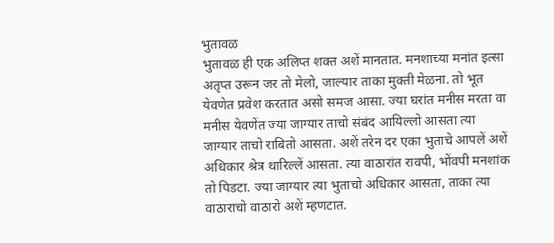भुतावळ
भुतावळ ही एक अलिप्त शक्त अशें मानतात. मनशाच्या मनांत इत्सा अतृप्त उरून जर तो मेलो, जाल्यार ताका मुक्ती मेळना. तो भूत येवणेत प्रवेश करतात असो समज आसा. ज्या घरांत मनीस मरता वा मनीस येवणेंत ज्या जाग्यार ताचो संबंद आयिल्लो आसता त्या जाग्यार ताचो राबितो आसता. अशें तरेन दर एका भुताचे आपलें अशें अधिकार श्रेत्र थारिल्लें आसता. त्या वाठारांत रावपी, भोंवपी मनशांक तो पिडटा. ज्या जाग्यार त्या भुताचो अधिकार आसता, ताका त्या वाठाराचो वाठारो अशें म्हणटात.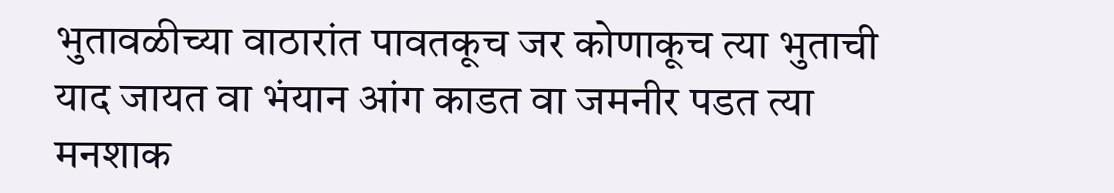भुतावळीच्या वाठारांत पावतकूच जर कोणाकूच त्या भुताची याद जायत वा भंयान आंग काडत वा जमनीर पडत त्या मनशाक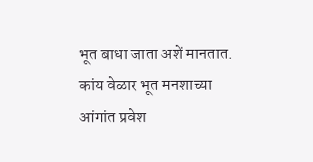भूत बाधा जाता अशें मानतात. कांय वेळार भूत मनशाच्या आंगांत प्रवेश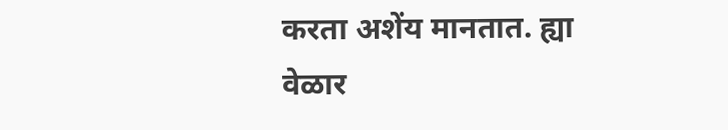करता अशेंय मानतात. ह्या वेळार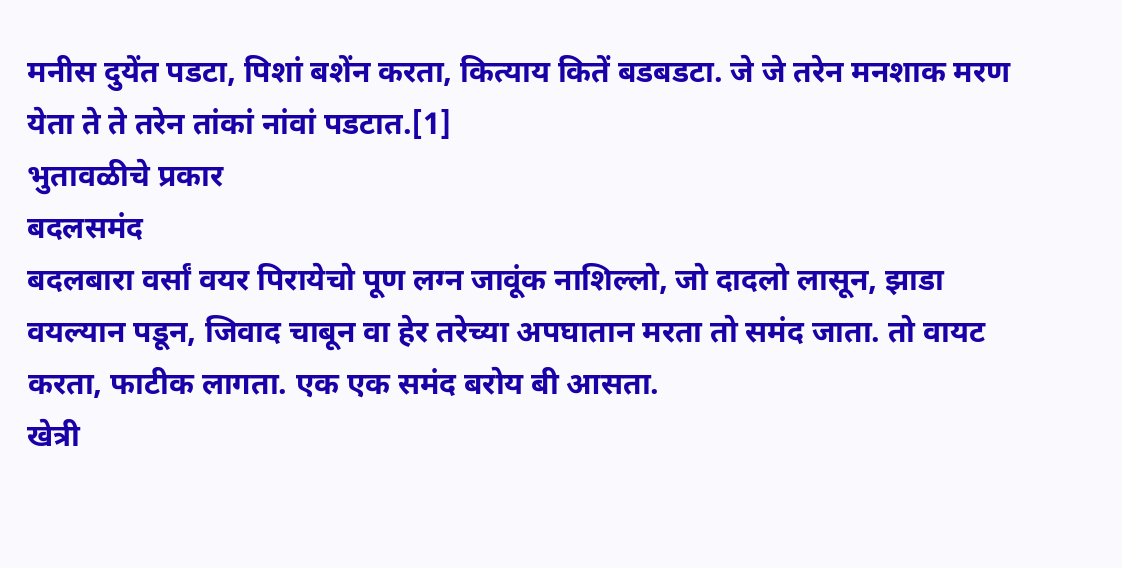मनीस दुयेंत पडटा, पिशां बशेंन करता, कित्याय कितें बडबडटा. जे जे तरेन मनशाक मरण येता ते ते तरेन तांकां नांवां पडटात.[1]
भुतावळीचे प्रकार
बदलसमंद
बदलबारा वर्सां वयर पिरायेचो पूण लग्न जावूंक नाशिल्लो, जो दादलो लासून, झाडा वयल्यान पडून, जिवाद चाबून वा हेर तरेच्या अपघातान मरता तो समंद जाता. तो वायट करता, फाटीक लागता. एक एक समंद बरोय बी आसता.
खेत्री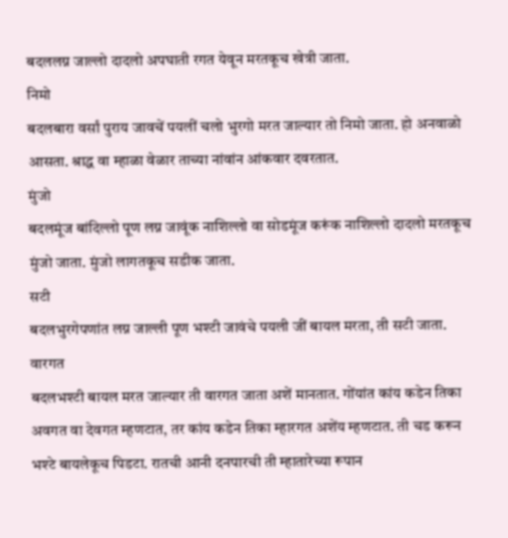बदललग्न जाल्लो दादलो अपघाती रगत येवून मरतकूच खेत्री जाता.
निमो
बदलबारा वर्सां पुराय जावचें पयलीं चलो भुरगो मरत जाल्यार तो निमो जाता. हो अनवाळो आसता. श्राद्ध वा म्हाळा वेळार ताच्या नांवांन आंकवार दवरतात.
मुंजो
बदलमूंज बांदिल्लो पूण लग्न जावूंक नाशिल्लो वा सोडमूंज करूंक नाशिल्लो दादलो मरतकूच मुंजो जाता. मुंजो लागतकूच सडीक जाता.
सटी
बदलभुरगेपणांत लग्न जाल्ली पूण भश्टी जावंचे पयली जीं बायल मरता, ती सटी जाता.
वारगत
बदलभश्टी बायल मरत जाल्यार ती वारगत जाता अशें मानतात. गोंयांत कांय कडेन तिका अवगत वा देवगत म्हणटात, तर कांय कडेन तिका म्हारगत अशेंय म्हणटात. ती चड करून भश्टे बायलेकूच पिडटा. रातची आनी दनपारची ती म्हातारेच्या रूपान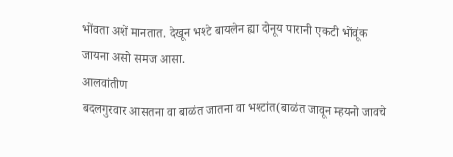भोंवता अशें मानतात. देखून भश्टे बायलेन ह्या दोनूय पारानी एकटी भोंवूंक जायना असो समज आसा.
आलवांतीण
बदलगुरवार आसतना वा बाळंत जातना वा भश्टांत(बाळंत जावून म्हयनो जावचे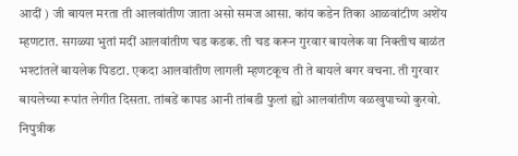आदीं ) जी बायल मरता ती आलवांतीण जाता असो समज आसा. कांय कडेन तिका आळवांटीण अशेंय म्हणटात. सगळ्या भुतां मदीं आलवांतीण चड कडक. ती चड करून गुरवार बायलेक वा निक्तीच बाळंत भश्टांतलें बायलेक पिडटा. एकदा आलवांतीण लागली म्हणटकूच ती ते बायले बगर वचना. ती गुरवार बायलेच्या रूपांत लेगीत दिसता. तांबडें कापड आनी तांबडी फुलां ह्यो आलवांतीण वळखुपाच्यो कुरवो.
निपुत्रीक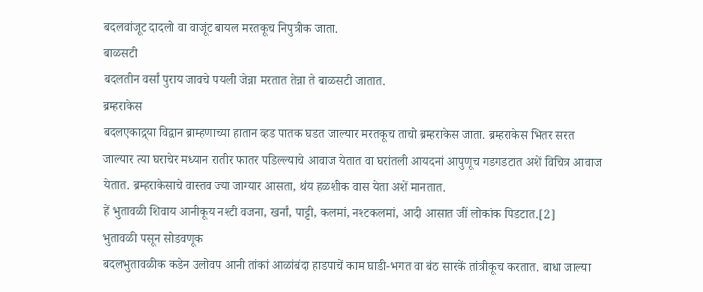बदलवांजूट दादलो वा वाजूंट बायल मरतकूच निपुत्रीक जाता.
बाळसटी
बदलतीन वर्सां पुराय जावचे पयली जेन्ना मरतात तेन्ना ते बाळसटी जातात.
ब्रम्हराकेस
बदलएकाद्र्या विद्वान ब्राम्हणाच्या हातान व्हड पातक घडत जाल्यार मरतकूच ताचो ब्रम्हराकेस जाता. ब्रम्हराकेस भितर सरत जाल्यार त्या घराचेर मध्यान रातीर फातर पडिल्ल्याचे आवाज येतात वा घरांतली आयदनां आपुणूच गडगडटात अशें विचित्र आवाज येतात. ब्रम्हराकेसाचे वास्तव ज्या जाग्यार आसता, थंय हळशीक वास येता अशें मानतात.
हें भुतावळी शिवाय आनीकूय नश्टी वजना, खर्नां, पाट्टी, कलमां, नश्टकलमां, आदी आसात जीं लोकांक पिडटात.[2]
भुतावळी पसून सोडवणूक
बदलभुतावळीक कडेन उलोवप आनी तांकां आळांबंदा हाडपाचें काम घाडी-भगत वा बंठ सारकें तांत्रीकूच करतात. बाधा जाल्या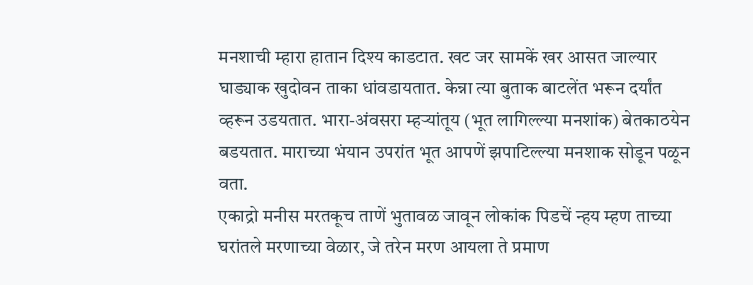मनशाची म्हारा हातान दिश्य काडटात. खट जर सामकें खर आसत जाल्यार घाड्याक खुदोवन ताका धांवडायतात. केन्ना त्या बुताक बाटलेंत भरून दर्यांत व्हरून उडयतात. भारा-अंवसरा म्हऱ्यांतूय (भूत लागिल्ल्या मनशांक) बेतकाठयेन बडयतात. माराच्या भंयान उपरांत भूत आपणें झपाटिल्ल्या मनशाक सोडून पळून वता.
एकाद्रो मनीस मरतकूच ताणें भुतावळ जावून लोकांक पिडचें न्हय म्हण ताच्या घरांतले मरणाच्या वेळार, जे तरेन मरण आयला ते प्रमाण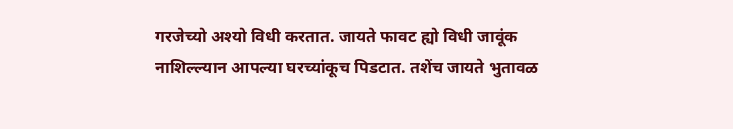गरजेच्यो अश्यो विधी करतात. जायते फावट ह्यो विधी जावूंक नाशिल्ल्यान आपल्या घरच्यांकूच पिडटात. तशेंच जायते भुतावळ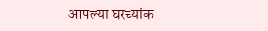आपल्या घरच्यांक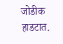जोडीक हाडटात.